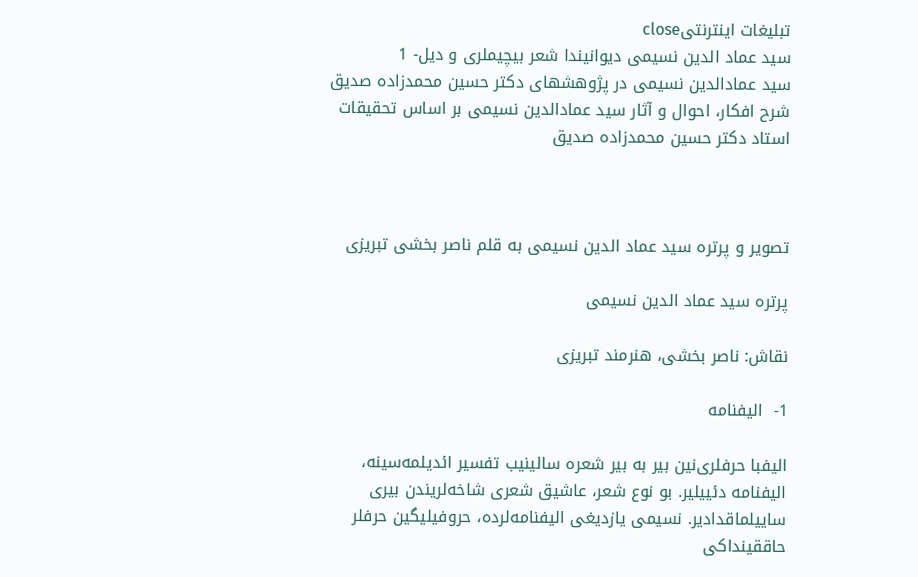تبلیغات اینترنتیclose
سید عماد الدین نسيمی ديوانیندا شعر بيچيملری و ديل- 1
سید عمادالدین نسیمی در پژوهشهای دکتر حسین محمدزاده صدیق
شرح افکار، احوال و آثار سید عمادالدین نسیمی بر اساس تحقیقات استاد دکتر حسین محمدزاده صدیق



تصویر و پرتره سید عماد الدین نسیمی به قلم ناصر بخشی تبریزی

پرتره سید عماد الدین نسیمی

نقاش: ناصر بخشی، هنرمند تبریزی

1-  الیفنامه

الیفبا حرفلری‌نین بیر به بیر شعره سالینیب تفسیر ائدیلمه‌سینه، اليفنامه دئییلیر. بو نوع شعر، عاشیق شعری شاخه‌لریندن بیری ساییلماقدادیر. نسیمی یازدیغی اليفنامه‌لرده، حروفیلیگین حرفلر حاققینداکی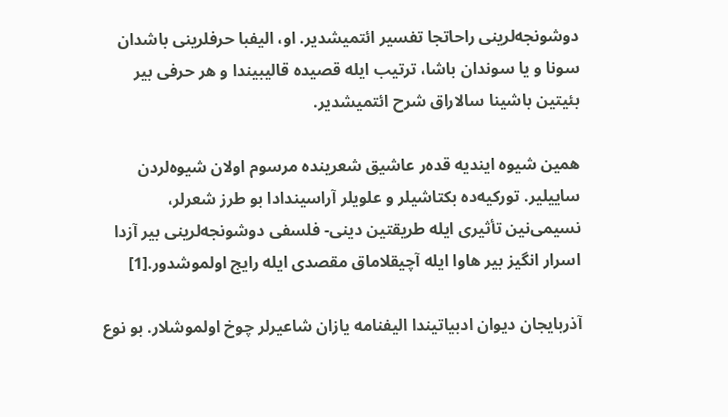دوشونجه‌لرینی راحاتجا تفسیر ائتمیشدیر. او، الیفبا حرفلرینی باشدان سونا و یا سوندان باشا، ترتیب ایله قصیده قالی‍بیندا و هر حرفی بیر بئیتین باشینا سالاراق شرح ائتمیشدیر.

همین شیوه ایندیه قده‌ر عاشیق شعرینده مرسوم اولان شیوه‌لردن ساییلیر. تورکیه‌ده بکتاشیلر و علویلر آراسیندادا بو طرز شعرلر، نسیمی‌نین تأثیری ایله طریقتین دینی- فلسفی دوشونجه‌لرینی بیر آزدا اسرار انگیز بیر هاوا ایله آچیقلاماق مقصدی ایله رایج اولموشدور.[1]

آذربایجان دیوان ادبیاتیندا اليفنامه یازان شاعیرلر چوخ اولموشلار. بو نوع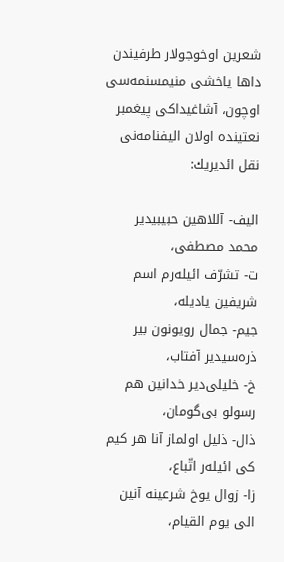شعرین اوخوجولار طرفیندن داها یاخشی منیمسنمه‌سی اوچون، آشاغیداکی پیغمبر نعتینده اولان اليفنامه‌نی نقل ائديريك:

الیف- آللاهین حبیبیدیر محمد مصطفی،
ت- تشرّف ائیله‌رم‌ اسم شریفین یادیله،
جیم- جمال رویونون بیر ذره‌سیدیر آفتاب،
خ- خلیلی‌دیر خدانین هم رسولو بی‌گومان،
ذال- ذلیل اولماز آنا هر کیم کی ائیله‌ر اتّباع،
زا- زوال یوخ شرعینه آنین الی یوم القیام،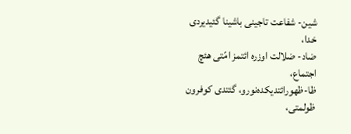شین- شفاعت تاجینی باشینا گئیدیردی خدا،
ضاد- ضلالت اوزره ائتمز امّتی هئچ اجتماع،
ظا-ظهور‌ائتدیکده‌نورو، گئتدی کوفرون ظولمتی،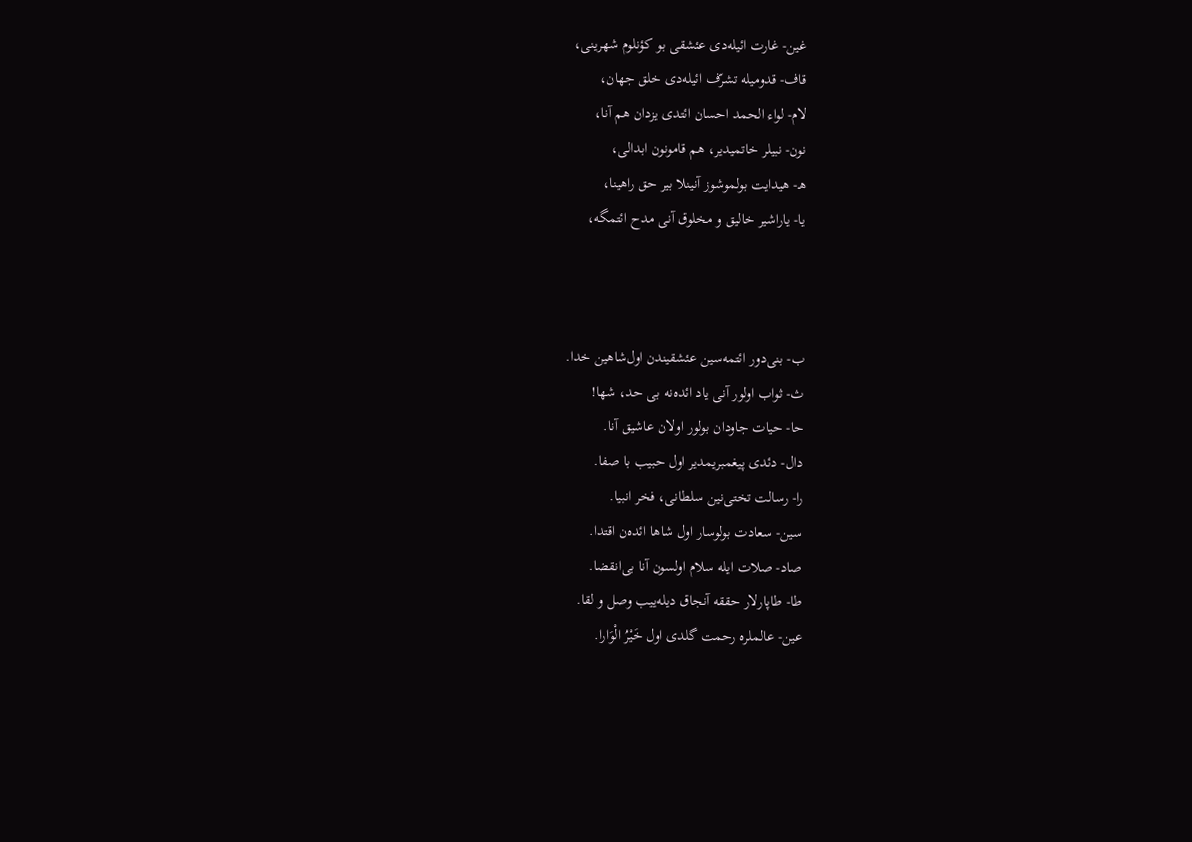غین- غارت ائیله‌دی عئشقی بو کؤنلوم شهرینی،
قاف- قدومیله تشرّف ائیله‌دی خلق جهان،
لام- لواء الحمد احسان ائتدی یزدان هم آنا،
نون- نبیلر خاتمیدیر، هم قامونون ابدالی،
هـ- هیدایت بولموشوز آنینلا بیر حق راهینا،
یا- یاراشیر خالیق و مخلوق آنی مدح ائتمگه،



ب- بنی‌دور ائتمه‌سین عئشقیندن اول‌شاهین خدا.
ث- ثواب اولور آنی یاد ائده‌نه بی حد، شها!
حا- حیات جاودان بولور اولان عاشیق آنا.
دال- دئدی پیغمبریمدیر اول حبیب با صفا.
را- رسالت تختی‌نین سلطانی، فخر انبیا.
سین- سعادت بولوسار اول شاها ائده‌ن اقتدا.
صاد- صلات ایله سلام اولسون آنا بی‌انقضا.
طا- طاپارلار حققه آنجاق دیله‌ییب وصل و لقا.
عین- عالملره رحمت گلدی اول خَیْرُ الْوَارا.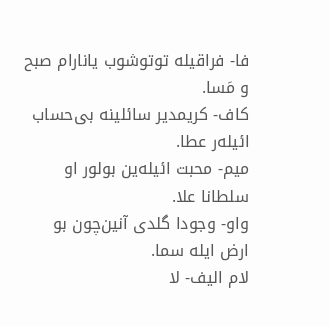فا- فراقیله توتوشوب یانارام صبح و مَسا.
کاف- کریمدیر سائلینه بی‌حساب ائیله‌ر عطا.
میم- محبت ائیله‌ین بولور او سلطانا علا.
واو- وجودا گلدی آنین‌چون بو ارض ایله سما.
لام الیف- لا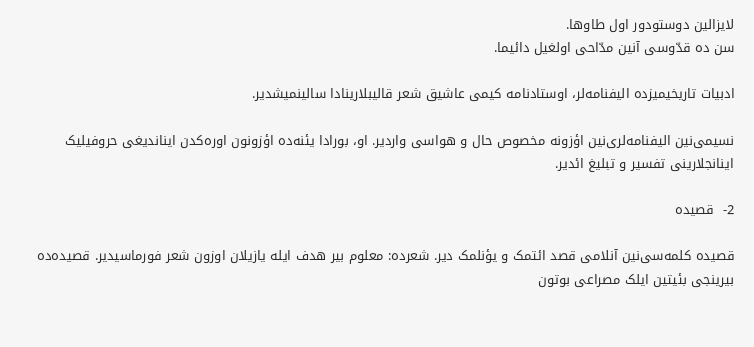لایزالین دوستودور اول طاوها.
سن ده قدّوسی آنین مدّاحی اولغیل دائیما.

ادبیات تاریخیمیزده اليفنامه‌لر، اوستادنامه کیمی عاشیق شعر قالیبلارینادا سالینمیشدیر.

نسیمی‌نین الیفنامه‌لری‌نین اؤزونه مخصوص حال و هواسی واردیر. او، بورادا یئنه‌ده اؤزونون اوره‌کدن ایناندیغی حروفیلیک اینانجلارینی تفسیر و تبلیغ ائدیر.

2-  قصیده

قصیده کلمه‌سی‌نین آنلامی قصد ائتمک و یؤنلمک دیر. شعرده: معلوم بیر هدف ایله یازیلان اوزون شعر فورماسیدیر. قصیده‌ده بیرینجی بئیتین ایلک مصراعی بوتون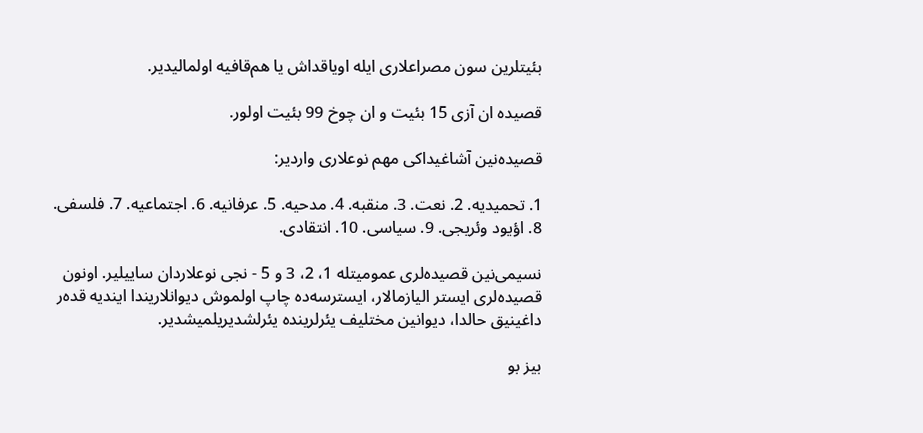بئیتلرین سون مصراعلاری ایله اویاقداش یا هم‌قافیه اولمالیدیر.

قصیده ان آزی 15 بئیت و ان چوخ 99 بئیت اولور.

قصیده‌نین آشاغیداکی مهم نوعلاری واردیر:

1. تحمیدیه. 2. نعت. 3. منقبه. 4. مدحیه. 5. عرفانیه. 6. اجتماعیه. 7. فلسفی. 8. اؤیود وئریجی. 9. سیاسی. 10. انتقادی.

نسیمی‌نین قصیده‌لری عمومیتله 1، 2، 3 و 5 - نجی نوعلاردان ساییلیر. اونون قصیده‌لری ایستر الیازمالار، ایسترسه‌ده چاپ اولموش دیوانلاریندا ایندیه قده‌ر داغینیق حالدا، دیوانین مختلیف یئرلرینده یئرلشدیریلمیشدیر.

بیز بو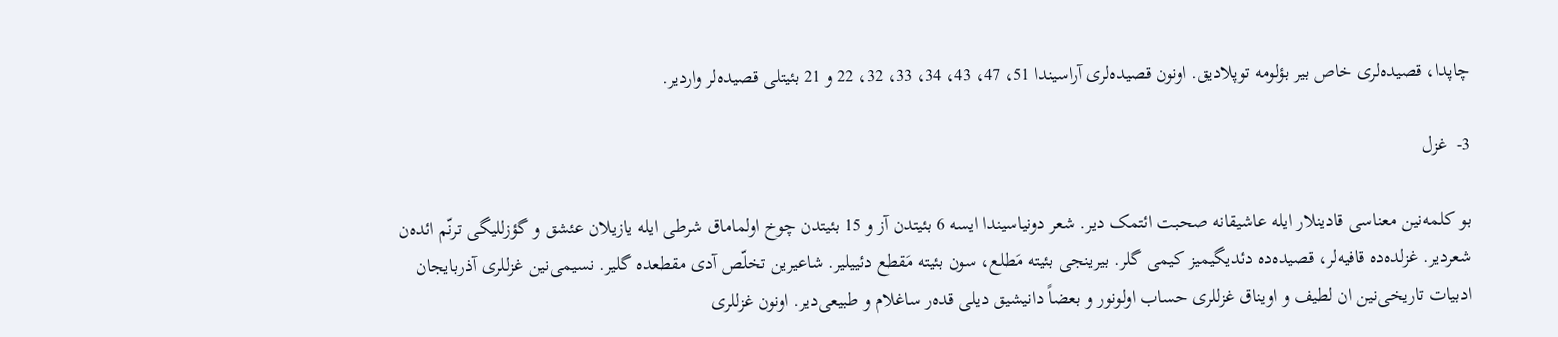چاپدا، قصیده‌لری خاص بیر بؤلومه توپلادیق. اونون قصیده‌لری آراسیندا 51، 47، 43، 34، 33، 32، 22 و 21 بئیتلی قصیده‌لر واردیر.

3-  غزل

بو کلمه‌نین معناسی قادینلار ایله عاشیقانه صحبت ائتمک دیر. شعر دونیاسیندا ایسه 6 بئیتدن آز و 15 بئیتدن چوخ اولماماق شرطی ایله یازیلان عئشق و گؤزللیگی ترنّم ائده‌ن شعردیر. غزلده‌ده قافیه‌لر، قصیده‌ده دئدیگیمیز کیمی گلر. بیرینجی بئیته مَطلع، سون بئیته مَقطع دئییلیر. شاعیرین تخلّص آدی مقطعده گلیر. نسیمی‌نین غزللری آذربایجان ادبیات تاریخی‌نین ان لطیف و اویناق غزللری حساب اولونور و بعضاً دانیشیق دیلی قده‌ر ساغلام و طبیعی‌دیر. اونون غزللری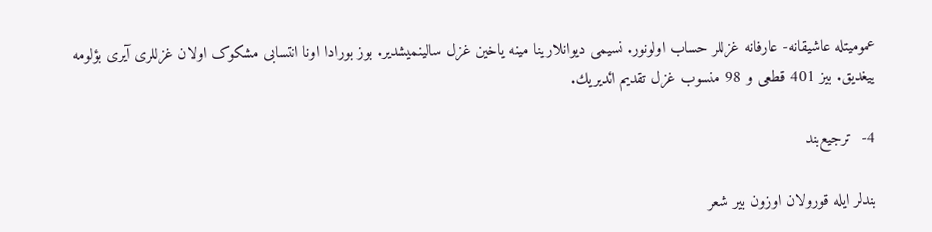عمومیتله عاشیقانه- عارفانه غزللر حساب اولونور. نسیمی دیوانلارینا مینه یاخین غزل سالینمیشدیر. بوز بورادا اونا انتسابی مشکوک اولان غزللری آیری بؤلومه ییغدیق. بيز 401 قطعی و 98 منسوب غزل تقديم ائديريك.

4-  ترجیع‌بند

بندلر ایله قورولان اوزون بیر شعر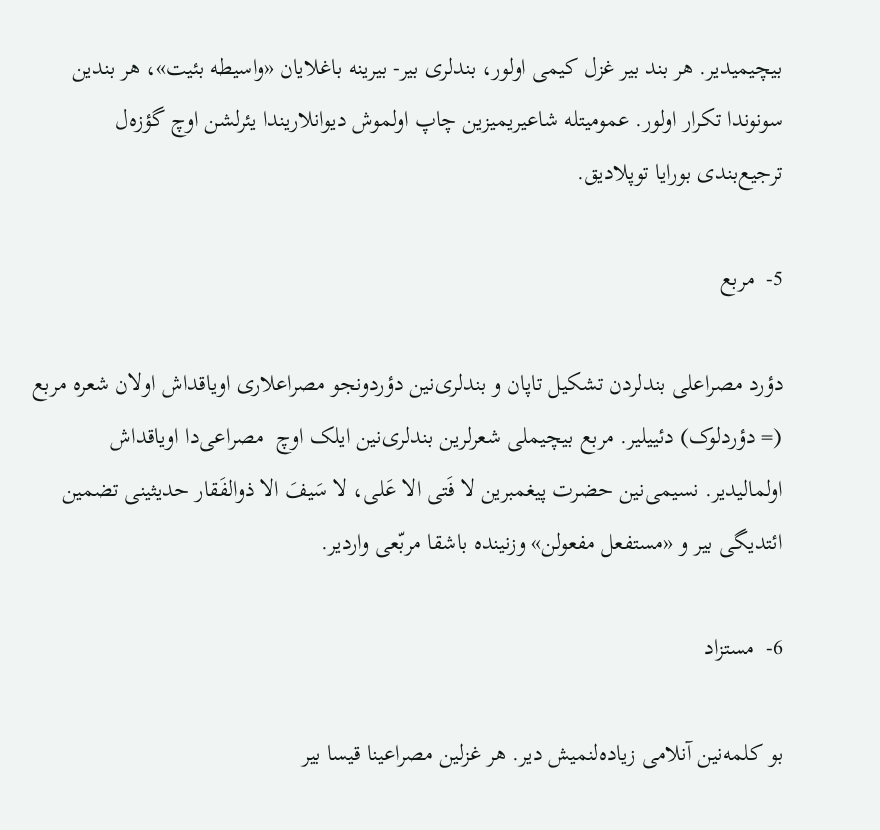بیچیمیدیر. هر بند بیر غزل کیمی اولور، بندلری بیر- بیرینه باغلایان «واسیطه‌ بئیت»، هر بندین سونوندا تکرار اولور. عمومیتله شاعیریمیزین چاپ اولموش دیوانلاریندا یئرلشن اوچ گؤزه‌ل ترجیع‌بندی بورایا توپلادیق.

5-  مربع

دؤرد مصراعلی بندلردن تشکیل تاپان و بندلری‌نین دؤردونجو مصراعلاری اویاقداش اولان شعره مربع (= دؤردلوک) دئییلیر. مربع بیچیملی شعرلرین بندلری‌نین ایلک اوچ  مصراعی‌دا اویاقداش اولمالیدیر. نسیمی‌نین حضرت پیغمبرین لا فَتی الا عَلی، لا سَیفَ الا ذوالفَقار حدیثینی تضمین ائتدیگی بیر و «مستفعل مفعولن» وزنينده باشقا مربّعی واردیر.

6-  مستزاد

بو کلمه‌نین آنلامی زیاده‌لنمیش دیر. هر غزلین مصراعینا قیسا بیر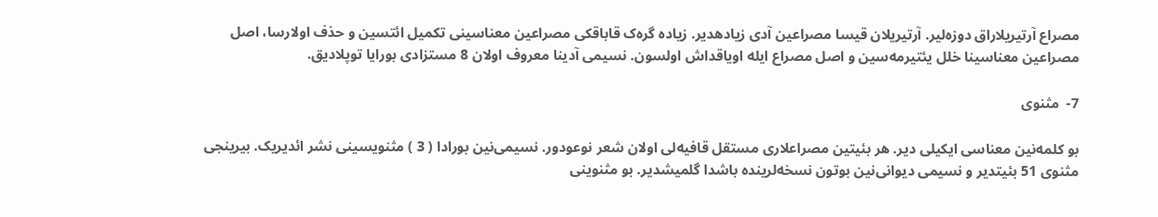مصراع آرتیریلاراق دوزه‌لیر. آرتیریلان قیسا مصراعین آدی زیادهدیر. زیاده گره‌ک قاباقکی مصراعین معناسینی تکمیل ائتسین و حذف اولارسا، اصل مصراعین معناسینا خلل یئتیرمه‌سین و اصل مصراع ایله اویاقداش اولسون. نسیمی آدینا معروف اولان 8 مستزادی بورایا توپلادیق.

7-  مثنوی

بو کلمه‌نین معناسی ایکیلی دیر. هر بئیتین مصراعلاری مستقل قافیه‌لی اولان شعر نوعودور. نسیمی‌نین بورادا ( 3 ) مثنویسینی نشر ائدیریک. بیرینجی مثنوی 51 بئیتدیر و نسیمی دیوانی‌نین بوتون نسخه‌لرینده باشدا گلمیشدیر. بو مثنوینی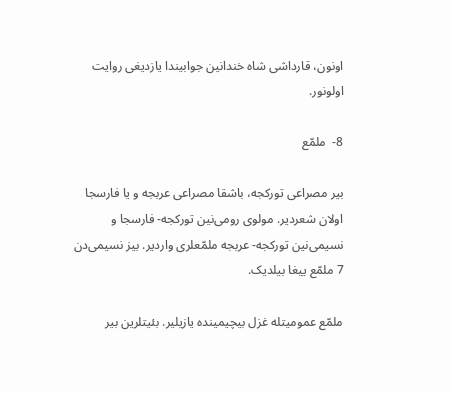اونون، قارداشی شاه خندانین جوابیندا یازدیغی روایت اولونور.

8-  ملمّع

بیر مصراعی تورکجه، باشقا مصراعی عربجه و یا فارسجا اولان شعردیر. مولوی رومی‌نین تورکجه- فارسجا و نسیمی‌نین تورکجه- عربجه ملمّعلری واردیر. بیز نسیمی‌دن 7 ملمّع ییغا بیلدیک.

ملمّع عمومیتله غزل بیچیمینده یازیلیر. بئیتلرین بیر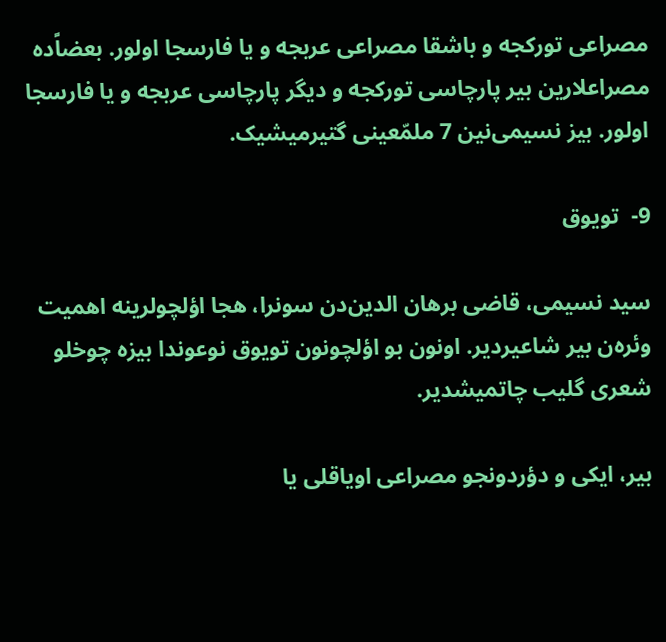مصراعی تورکجه و باشقا مصراعی عربجه و یا فارسجا اولور. بعضاًده مصراعلارین بیر پارچاسی تورکجه و دیگر پارچاسی عربجه و یا فارسجا اولور. بیز نسیمی‌نین 7 ملمّعینی گتیرمیشیک.

9-  تویوق

سید نسیمی، قاضی برهان الدین‌دن سونرا، هجا اؤلچولرینه اهمیت وئره‌ن بیر شاعیردیر. اونون بو اؤلچونون تویوق نوعوندا بیزه چوخلو شعری گلیب چاتمیشدیر.

بیر، ایکی و دؤردونجو مصراعی اویاقلی یا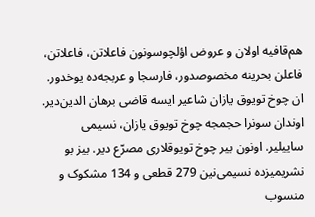هم‌قافیه اولان و عروض اؤلچوسونون فاعلاتن، فاعلاتن، فاعلن بحرینه مخصوصدور، فارسجا و عربجه‌ده یوخدور. ان چوخ تویوق یازان شاعیر ایسه قاضی برهان الدین‌دیر. اوندان سونرا حجمجه چوخ تویوق یازان، نسیمی ساییلیر. اونون بیر چوخ تویوقلاری مصرّع دیر. بیز بو نشریمیزده نسیمی‌نین 279 قطعی و 134 مشکوک و منسوب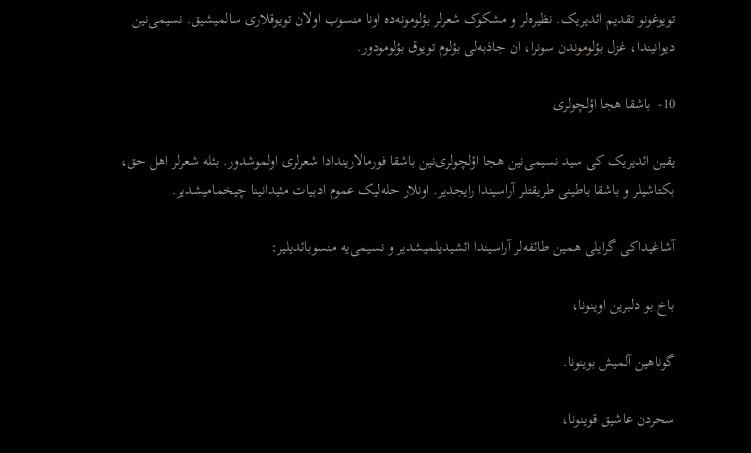تویوغونو تقدیم ائدیریک. نظیره‌لر و مشکوک شعرلر بؤلومونه‌ده اونا منسوب اولان تویوقلاری سالمیشیق. نسیمی‌نین دیوانیندا‌، غزل بؤلوموندن سونرا، ان جاذبه‌لی بؤلوم تویوق بؤلومودور.

10-  باشقا هجا اؤلچولری

یقین ائدیریک کی سید نسیمی‌نین هجا اؤلچولری‌نین باشقا فورمالاریندادا شعرلری اولموشدور. بئله شعرلر اهل حق، بکتاشیلر و باشقا باطينی طریقتلر آراسیندا رایجدیر. اونلار حله‌لیک عموم ادبیات مئیدانینا چیخمامیشدیر.

آشاغیداکی گرایلی همین طائفه‌لر آراسیندا ائشیدیلمیشدیر و نسیمی‌یه منسوبائدیلير:

باخ بو دلبرین اوینونا،

گوناهین آلمیش بوینونا.

سحردن عاشیق قوینونا،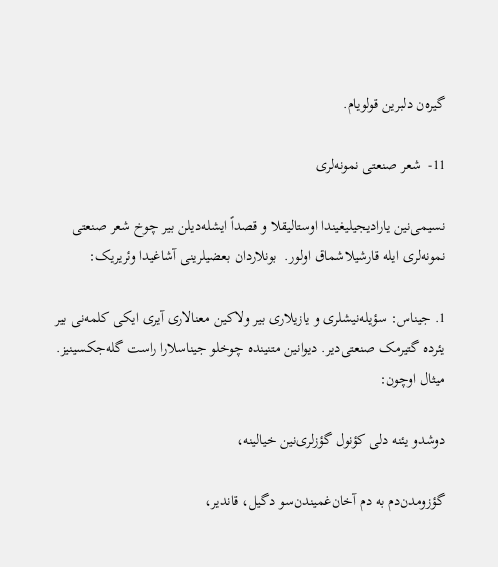گیره‌ن دلبرین قولویام.

11-  شعر صنعتی نمونه‌لری

نسیمی‌نین یارادیجیلیغیندا اوستالیقلا و قصداً ایشله‌دیلن بیر چوخ شعر صنعتی نمونه‌لری ایله قارشیلاشماق اولور.  بونلاردان بعضیلرینی آشاغیدا وئریریک:

1. جیناس: سؤیله‌نیشلری و یازیلاری بیر ولاکین معنالاری آیری ایکی کلمه‌نی بیر یئرده گتیرمک صنعتی‌دیر. دیوانین متنینده چوخلو جیناسلارا راست گله‌جکسینیز. میثال اوچون:

دوشدو یئنه دلی کؤنول گؤزلری‌نین خیالینه،

گؤزومدن‌دم به دم آخان‌غمیندن‌سو دگیل، قاندیر،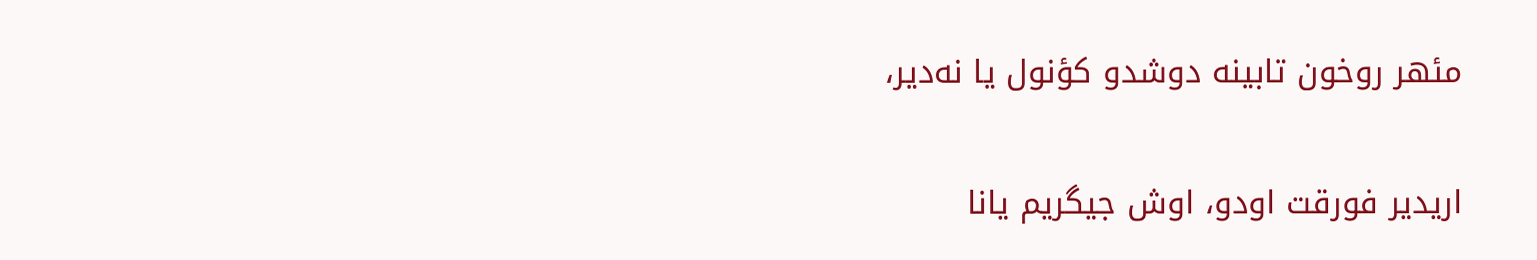مئهر روخون تابینه دوشدو کؤنول یا نه‌دیر،

اریدیر فورقت اودو، اوش جیگریم یانا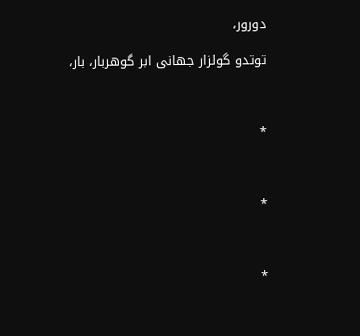دورور،

توتدو گولزار جهانی ابر گوهربار، بار،



*



*



*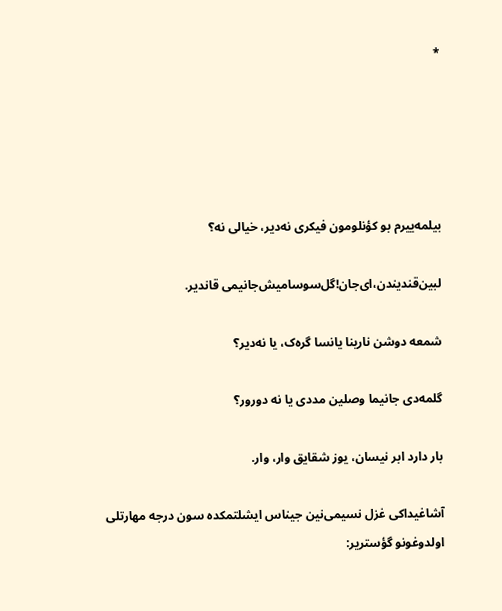*





بیلمه‌ییرم بو کؤنلومون فیکری نه‌دیر، خیالی نه؟

لبین‌قندیندن،‌ای‌جان!گل‌سوسامیش‌جانیمی قاندیر.

شمعه دوشن نارینا یانسا گره‌ک، یا نه‌دیر؟

گلمه‌دی جانیما وصلین مددی یا نه دورور؟

بار دارد ابر نیسان، یوز شقایق وار، وار.

آشاغیداکی غزل نسیمی‌نین جیناس ایشلتمکده سون درجه مهارتلی اولدوغونو گؤستریر: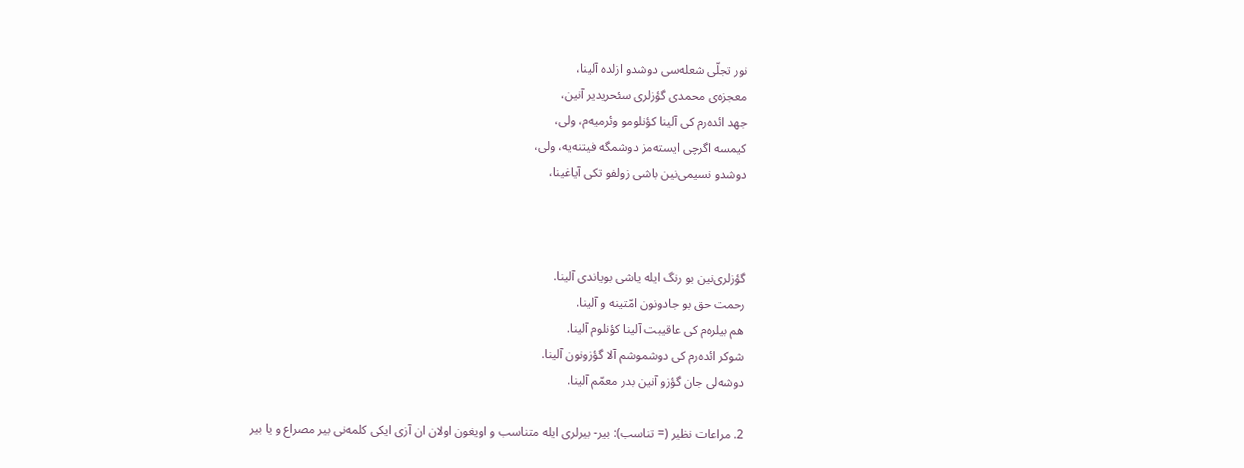نور تجلّی شعله‌سی دوشدو ازلده آلینا،
معجزه‌ی محمدی گؤزلری سئحریدیر آنین،
جهد ائده‌رم کی آلینا کؤنلومو وئرمیه‌م، ولی،
کیمسه اگرچی ایسته‌مز دوشمگه فیتنه‌یه، ولی،
دوشدو نسیمی‌نین باشی زولفو تکی آیاغینا،



گؤزلری‌نین بو رنگ ایله یاشی بویاندی آلینا.
رحمت حق بو جادونون امّتینه و آلینا.
هم بیلره‌م کی عاقیبت آلینا کؤنلوم آلینا.
شوکر ائده‌رم کی دوشموشم آلا گؤزونون آلینا.
دوشه‌لی جان گؤزو آنین بدر معمّم آلینا.

2. مراعات نظیر (= تناسب): بیر- بیرلری ایله متناسب و اویغون اولان ان آزی ایکی کلمه‌نی بیر مصراع و یا بیر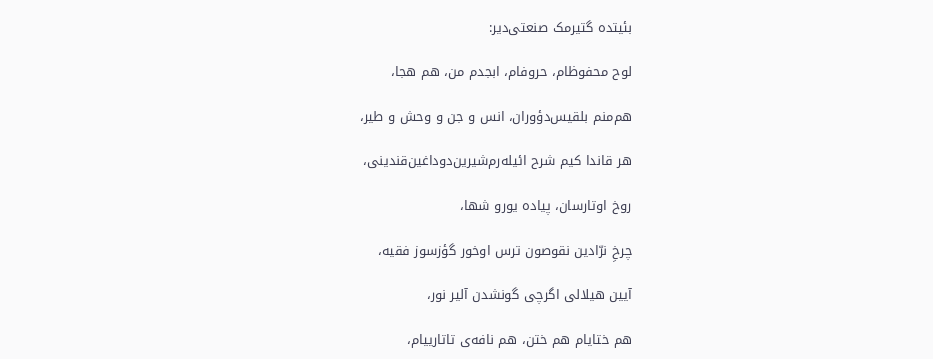بئیتده گتیرمک صنعتی‌دیر:

لوح محفوظام، حروفام، ابجدم من، هم هجا،

هم‌منم بلقیس‌دؤوران، انس و جن و وحش و طیر،

هر قاندا کیم شرح ائیله‌رم‌شیرین‌دوداغین‌قندینی،

روخ اوتارسان، پیاده یورو شها،

چرخِ نرّادین نقوصون ترس اوخور گؤزسوز فقیه،

آیین هیلالی اگرچی گونشدن آلیر نور،

هم ختایام هم ختن، هم نافه‌ی تاتارییام،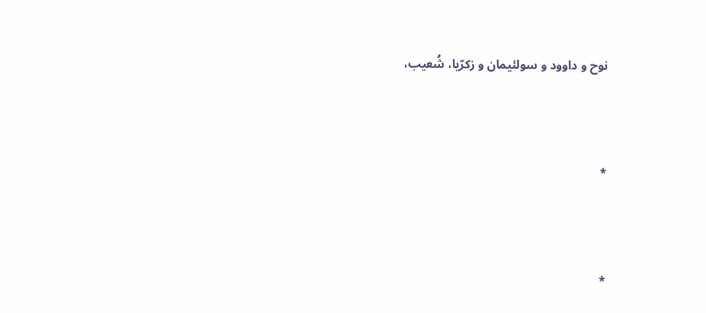نوح و داوود و سولئیمان و زکرّیا، شُعیب،



*



*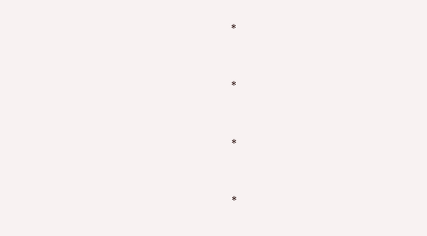*



*



*



*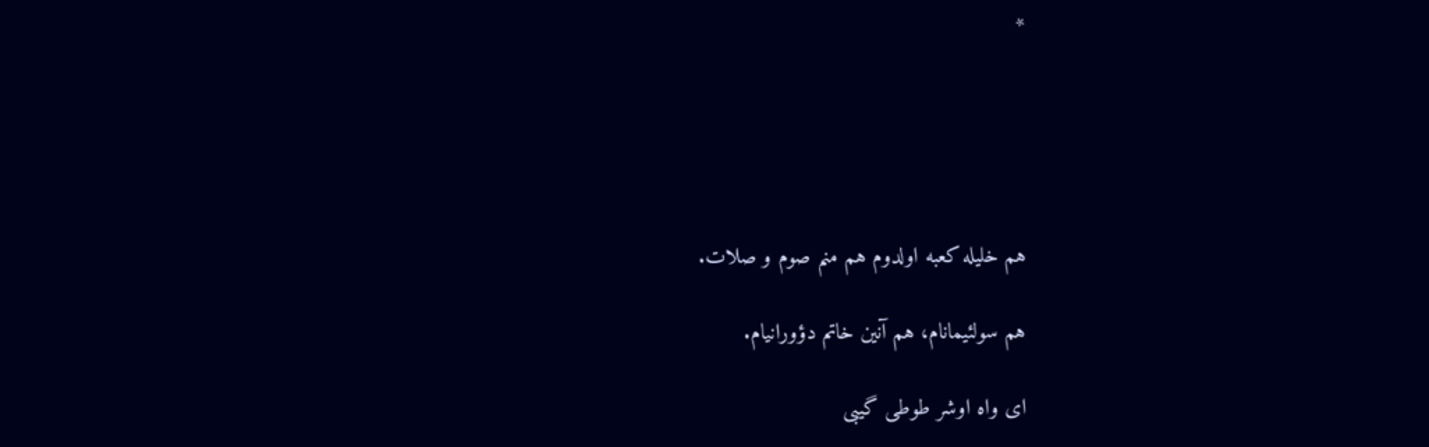*





هم خلیله کعبه اولدوم هم منم صوم و صلات.

هم سولئیمانام، هم آنین خاتم دؤورانیام.

ای واه اوشر طوطی گیبی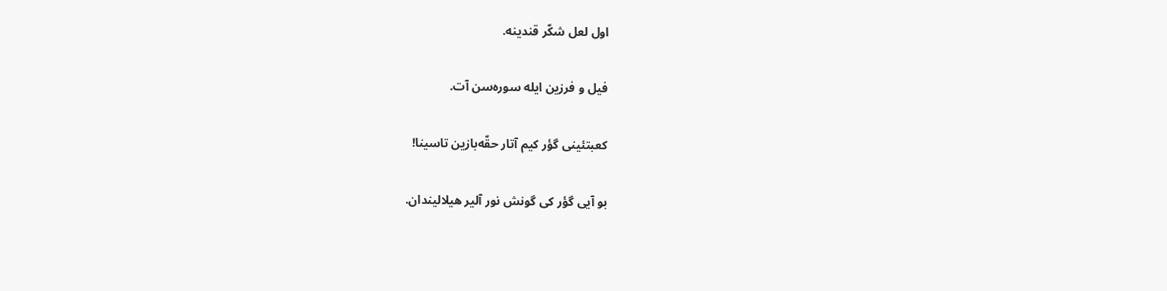اول لعل شکّر قندینه.

فیل و فرزین ایله سوره‌سن آت.

کعبتئینی گؤر کیم آتار حقّه‌بازین تاسینا!

بو آیی گؤر کی گونش نور آلیر هیلالیندان.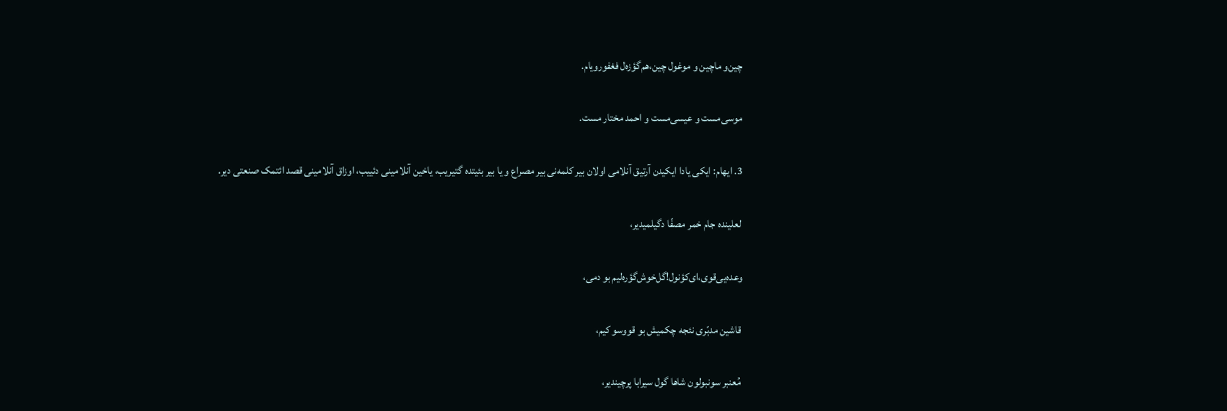چین‌و ماچین و موغول چین،هم‌گؤزه‌ل فغفورویام.

موسی‌مست و عیسی‌مست و احمد مختار مست.

3. ایهام: ایکی یادا ایکیدن آرتیق آنلامی اولان بیر کلمه‌نی بیر مصراع و یا بیر بئیتده گتیریب، یاخین آنلامینی دئییب، اوزاق آنلامینی قصد ائتمک صنعتی دیر.

لعلینده جام خمر مصفّا دگیلمیدیر،

وعده‌یی‌قوی‌،ای‌کؤنول!گل‌خوش‌گؤره‌لیم‌ بو دمی،

قاشین مدبّری نئجه چکمیش بو قووسو کیم،

مُعنبر سونبولون شاها گول سیرابا پرچیندیر،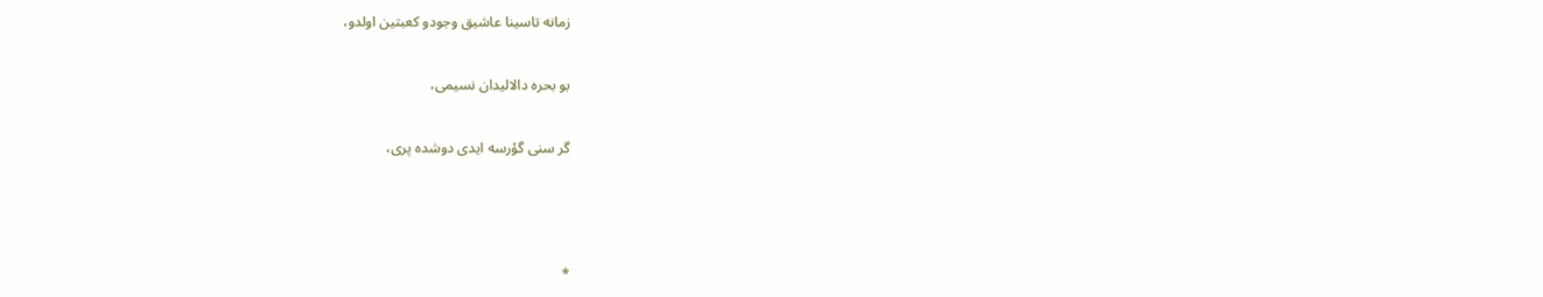زمانه تاسینا عاشیق وجودو کعبتین اولدو،

بو بحره دالالیدان نسیمی،

گر سنی گؤرسه ایدی دوشده پری،



*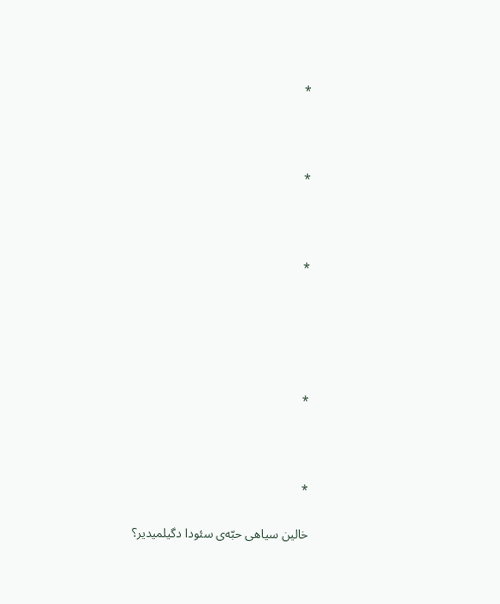*



*



*





*



*

خالین سیاهی حبّه‌ی سئودا دگیلمیدیر؟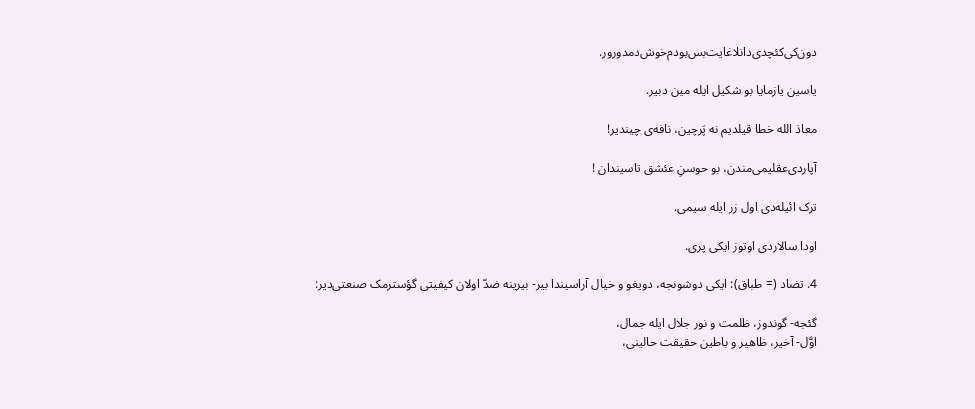دون‌کی‌کئچدی‌دانلاغایت‌بس‌بودم‌خوش‌دمدورور.

یاسین یازمایا بو شکیل ایله مین دبیر.

معاذ الله خطا قیلدیم نه پَرچین، نافه‌ی چیندیر!

آپاردی‌عقلیمی‌مندن، بو حوسنِ عئشق تاسیندان !

ترک ائیله‌دی اول زر ایله سیمی.

اودا سالاردی اوتوز ایکی پری.

4. تضاد (= طباق): ایکی دوشونجه، دویغو و خیال آراسیندا بیر- بیرینه ضدّ اولان کیفیتی گؤسترمک صنعتی‌دیر:

گئجه- گوندوز، ظلمت و نور جلال ایله جمال،
اوَّل- آخیر، ظاهیر و باطین حقیقت حالینی،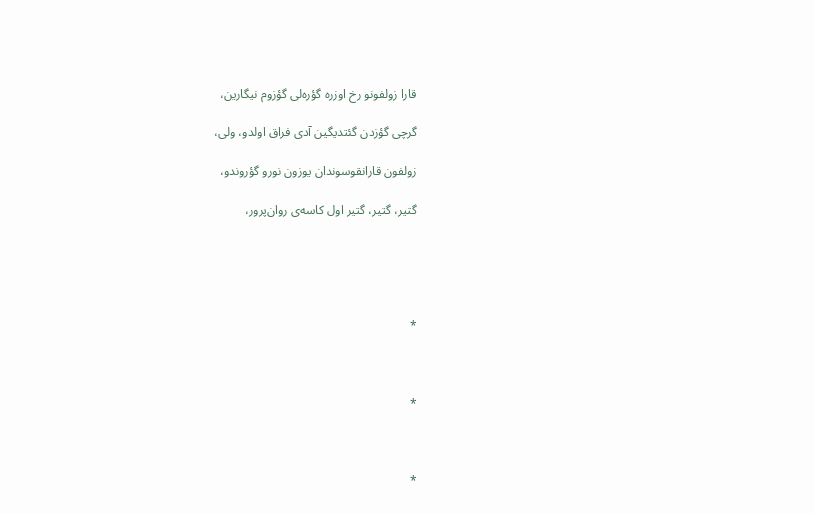قارا زولفونو رخ ‌اوزره ‌گؤره‌لی گؤزوم نیگارین،

گرچی گؤزدن گئتدیگین آدی فراق اولدو، ولی،

زولفون قارانقوسوندان یوزون نورو گؤروندو،

گتیر، گتیر، گتیر اول کاسه‌ی روان‌پرور،





*



*



*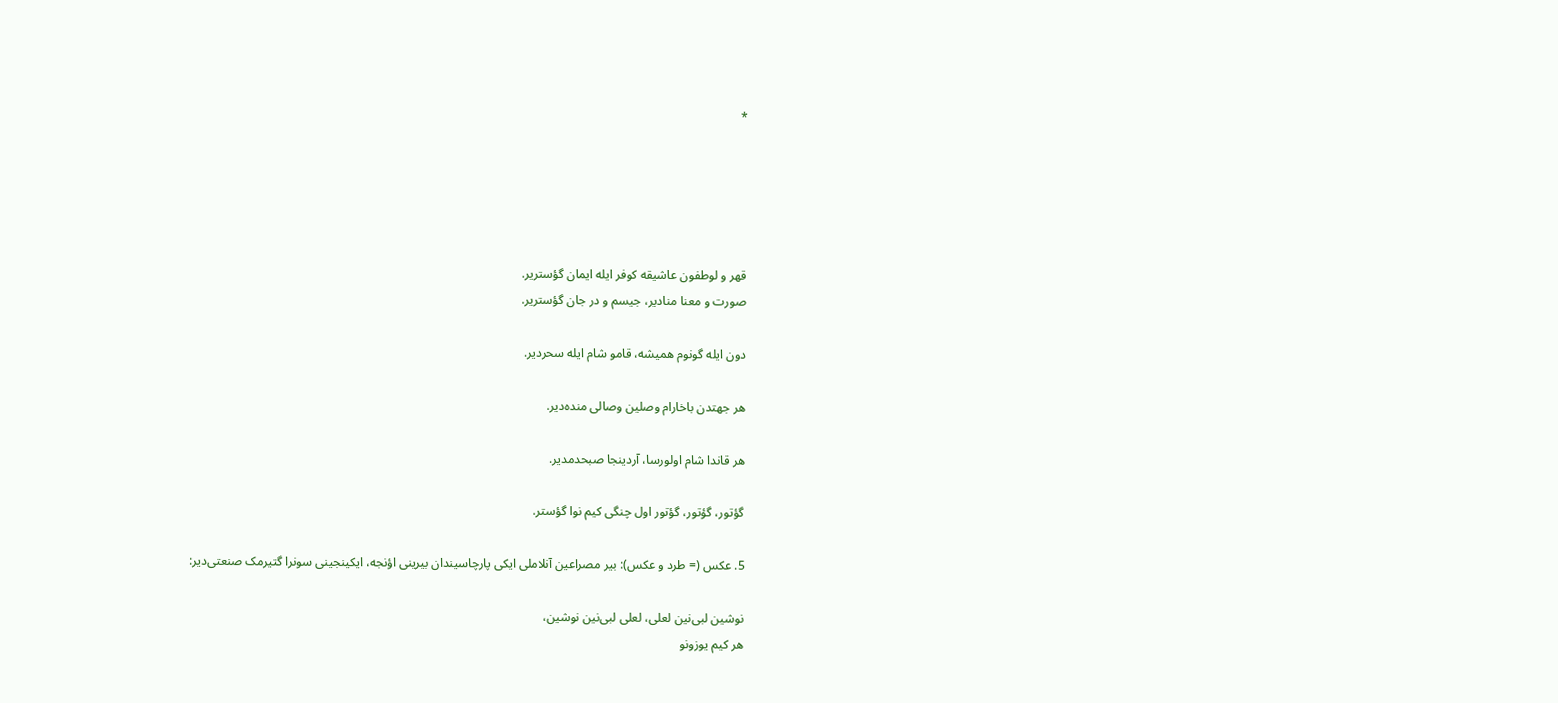*





قهر و لوطفون عاشیقه کوفر ایله ایمان گؤستریر.
صورت و معنا منادیر، جیسم و در جان گؤستریر.

دون ایله گونوم همیشه، قامو شام ایله سحردیر.

هر جهتدن باخارام وصلین وصالی منده‌دیر.

هر قاندا شام اولورسا، آردینجا صبحدمدیر.

گؤتور، گؤتور، گؤتور اول چنگی کیم نوا گؤستر.

5. عکس (= طرد و عکس): بیر مصراعین آنلاملی ایکی پارچاسیندان بیرینی اؤنجه، ایکینجینی سونرا گتیرمک صنعتی‌دیر:

نوشین لبی‌نین لعلی، لعلی لبی‌نین نوشین،
هر کیم یوزونو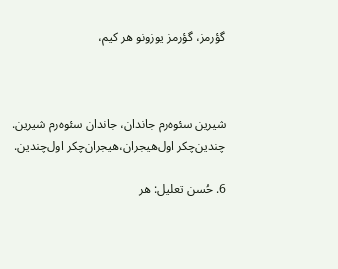گؤرمز، گؤرمز یوزونو هر کیم،



شیرین سئوه‌ر‌م جاندان، جاندان سئوه‌رم شیرین.
چندین‌چکر اول‌هیجران،هیجران‌چکر اول‌چندین.

6. حُسن تعلیل: هر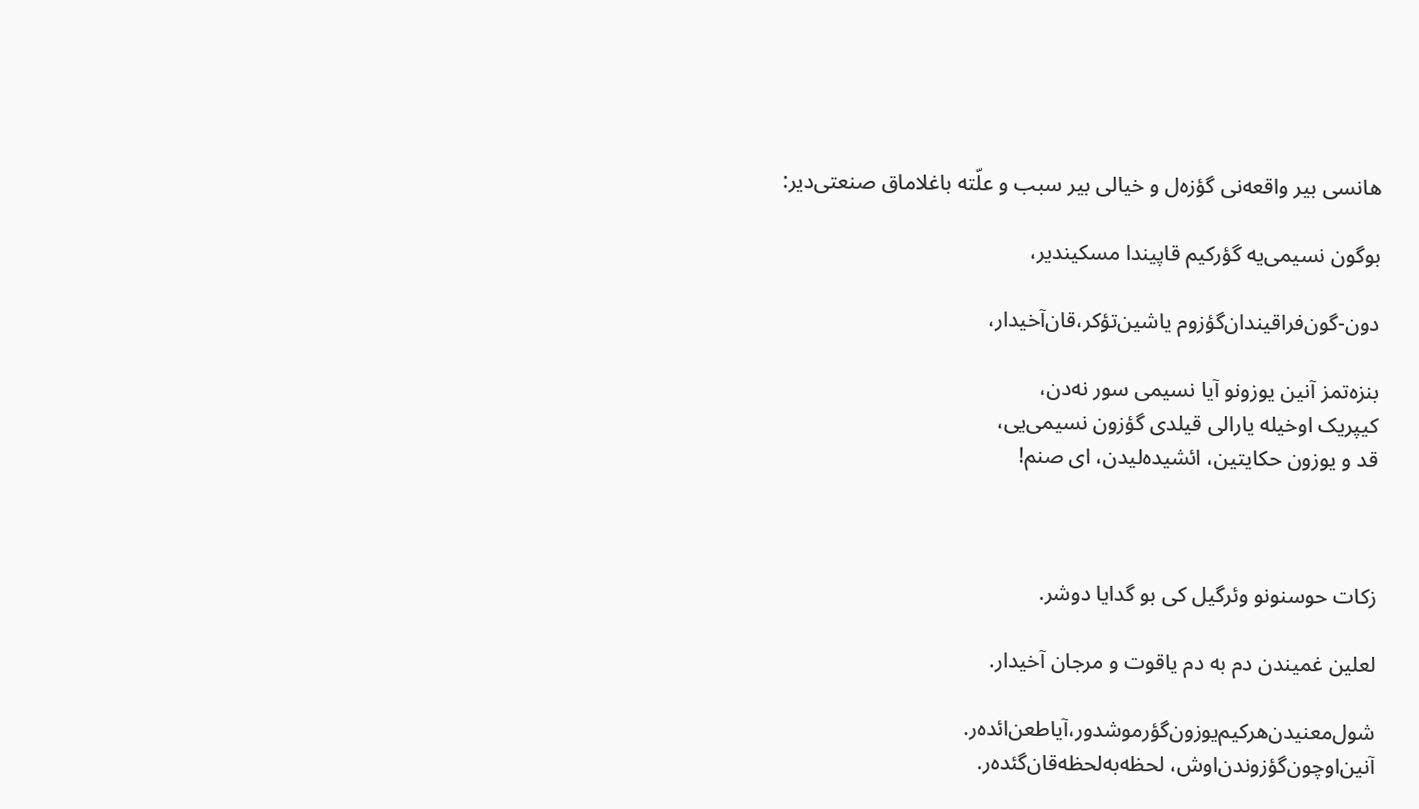هانسی بیر واقعه‌نی گؤزه‌ل و خیالی بیر سبب و علّته باغلاماق صنعتی‌دیر:

بوگون نسیمی‌یه گؤرکیم قاپیندا مسکیندیر،

دون-گون‌فراقیندان‌گؤزوم یاشین‌تؤکر،قان‌آخیدار،

بنزه‌تمز آنین یوزونو آیا نسیمی سور نه‌دن،
کیپریک اوخیله یارالی قیلدی گؤزون نسیمی‌یی،
قد و یوزون حکایتین، ائشیده‌لیدن، ای صنم!



زکات حوسنونو وئرگیل کی بو گدایا دوشر.

لعلین غمیندن دم به دم یاقوت و مرجان آخیدار.

شول‌معنیدن‌هرکیم‌یوزون‌گؤرموشدور،آیا‌طعن‌ائده‌ر.
آنین‌اوچون‌گؤزوندن‌اوش، لحظه‌به‌لحظه‌قان‌گئده‌ر.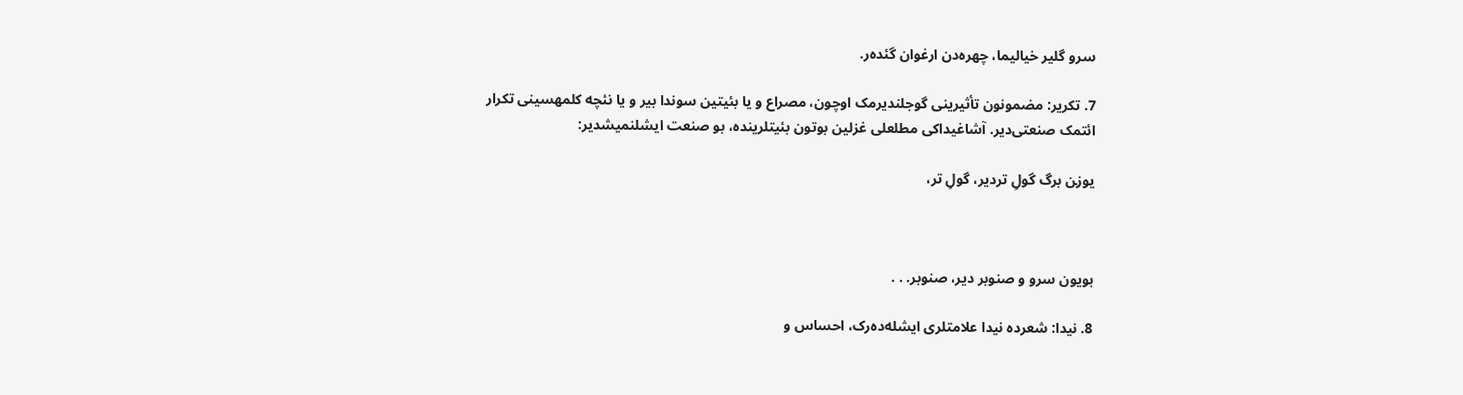سرو گلیر خیالیما، چهره‌دن ارغوان گئده‌ر.

7. تکریر: مضمونون تأثیرینی گوجلندیرمک اوچون، مصراع و یا بئیتین سوندا بیر و یا نئچه کلمهسينی تکرار ائتمک صنعتی‌دیر. آشاغیداکی مطلعلی غزلین بوتون بئیتلرینده، بو صنعت ایشلنمیشدیر:

یوز‍ن برگ گ‍ولِ تردیر، گولِ تر،



بویون سرو و صنوبر دیر، صنوبر. . .

8. نیدا: شعرده نیدا علامتلری ایشله‌ده‌رک، احساس و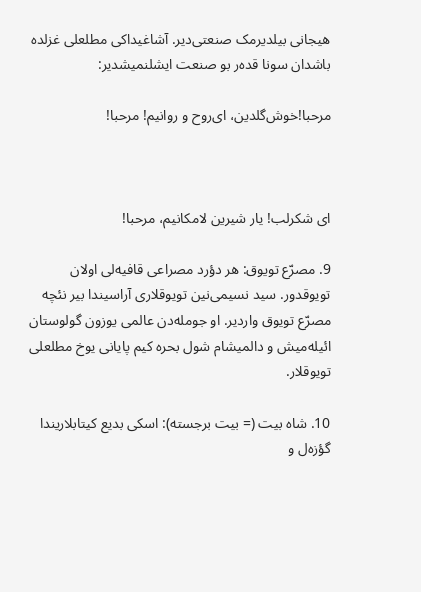هیجانی بیلدیرمک صنعتی‌دیر. آشاغیداکی مطلعلی غزلده باشدان سونا قده‌ر بو صنعت ایشلنمیشدیر:

مرحبا!خوش‌گلدین، ای‌روح و روانیم! مرحبا!



ای شکرلب! یار شیرین لامکانیم، مرحبا!

9. مصرّع تویوق: هر دؤرد مصراعی قافیه‌لی اولان تویوقدور. سید نسیمی‌نین تویوقلاری آراسیندا بیر نئچه مصرّع تویوق واردیر. او جومله‌دن عالمی یوزون گولوستان ائیله‌میش و دالمیشام شول بحره کیم پایانی یوخ مطلعلی تویوقلار.

10. شاه بیت (= بیت برجسته): اسکی بدیع کیتابلاریندا گؤزه‌ل و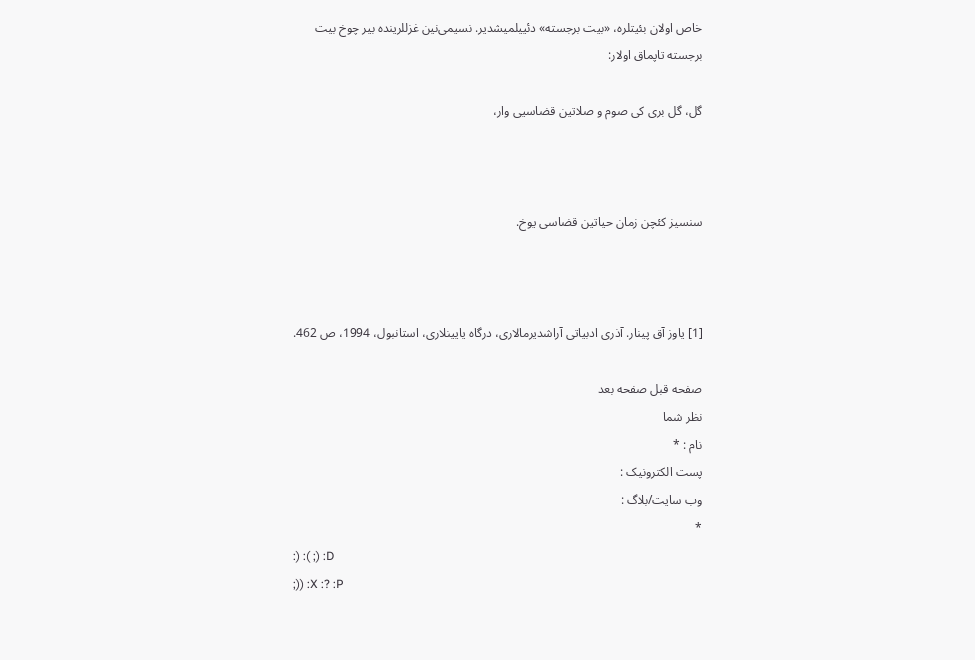خاص اولان بئیتلره، «بیت برجسته» دئییلمیشدیر. نسیمی‌نین غزللرینده بیر چوخ بیت برجسته تاپماق اولار:

گل، گل بری کی صوم و صلاتین قضاسیی وار،



سنسیز کئچن زمان حیاتین قضاسی یوخ.



[1] یاوز آق پینار. آذری ادبیاتی آراشدیرمالاری، درگاه یایینلاری، استانبول، 1994، ص 462.

صفحه قبل صفحه بعد
نظر شما
نام : *
پست الکترونیک :
وب سایت/بلاگ :
*
:) :( ;) :D
;)) :X :? :P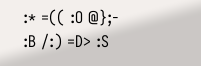:* =(( :O @};-
:B /:) =D> :S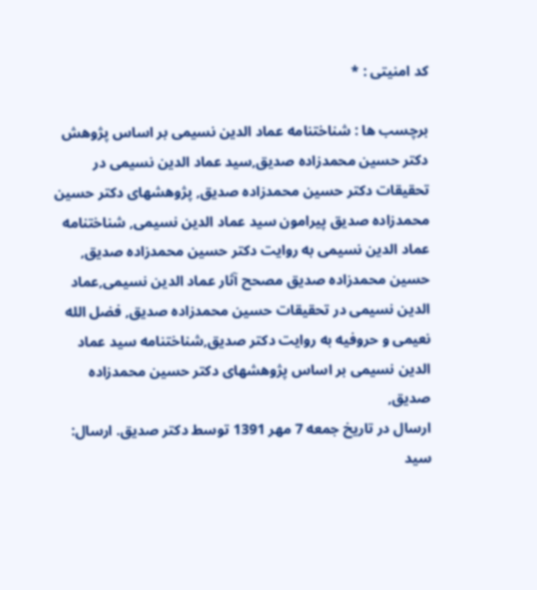کد امنیتی : *

برچسب ها : شناختنامه عماد الدین نسیمی بر اساس پژوهش دکتر حسین محمدزاده صدیق,سید عماد الدین نسیمی در تحقیقات دکتر حسین محمدزاده صدیق, پژوهشهای دکتر حسین محمدزاده صدیق پیرامون سید عماد الدین نسیمی, شناختنامه عماد الدین نسیمی به روایت دکتر حسین محمدزاده صدیق, حسین محمدزاده صدیق مصحح آثار عماد الدین نسیمی,عماد الدین نسیمی در تحقیقات حسین محمدزاده صدیق, فضل الله نعیمی و حروفیه به روایت دکتر صدیق,شناختنامه سید عماد الدین نسیمی بر اساس پژوهشهای دکتر حسین محمدزاده صدیق,
ارسال در تاريخ جمعه 7 مهر 1391 توسط دکتر صدیق. ارسال: سید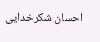احسان شکرخدایی